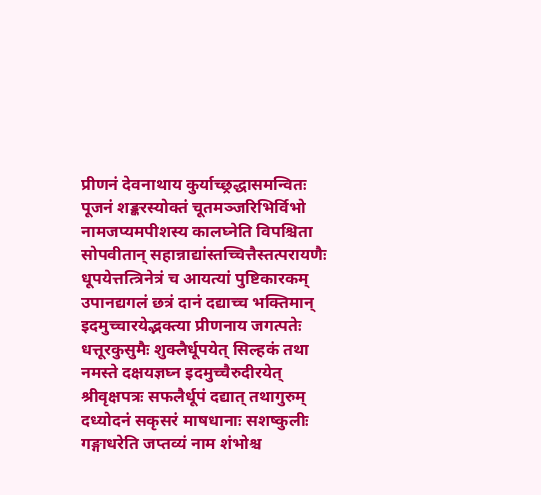प्रीणनं देवनाथाय कुर्याच्छ्रद्धासमन्वितः
पूजनं शङ्करस्योक्तं चूतमञ्जरिभिर्विभो
नामजप्यमपीशस्य कालघ्नेति विपश्चिता
सोपवीतान् सहान्नाद्यांस्तच्चित्तैस्तत्परायणैः
धूपयेत्तत्त्रिनेत्रं च आयत्यां पुष्टिकारकम्
उपानद्यगलं छत्रं दानं दद्याच्च भक्तिमान्
इदमुच्चारयेद्भक्त्या प्रीणनाय जगत्पतेः
धत्तूरकुसुमैः शुक्लैर्धूपयेत् सिल्हकं तथा
नमस्ते दक्षयज्ञघ्न इदमुच्चैरुदीरयेत्
श्रीवृक्षपत्रः सफलैर्धूपं दद्यात् तथागुरुम्
दध्योदनं सकृसरं माषधानाः सशष्कुलीः
गङ्गाधरेति जप्तव्यं नाम शंभोश्च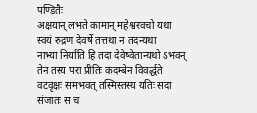पण्डितैः
अक्षयान् लभते कामान् महेश्वरवचो यथा
स्वयं रुद्रण देवर्षे तत्तथा न तदन्यथा
नाभ्या निर्याति हि तदा देवेष्वेतान्यथो ऽभवन्
तेन तस्य परा प्रीतिः कदम्बेन विवर्द्धते
वटवृक्षः समभवत् तस्मिस्तस्य यतिः सदा
संजातः स च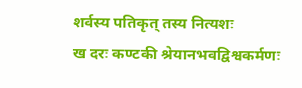शर्वस्य पतिकृत् तस्य नित्यशः
ख दरः कण्टकी श्रेयानभवद्विश्वकर्मणः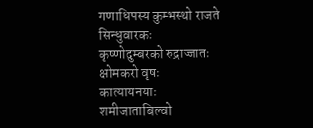गणाधिपस्य कुम्भस्थो राजते सिन्धुवारकः
कृष्णोदुम्बरको रुद्राज्जातः क्षोमकरो वृषः
कात्यायनयाः शमीजाताबिल्वो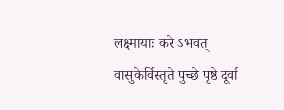लक्ष्मायाः करे ऽभवत्
वासुकेर्विस्तृते पुच्छे पृष्ठे दूर्वा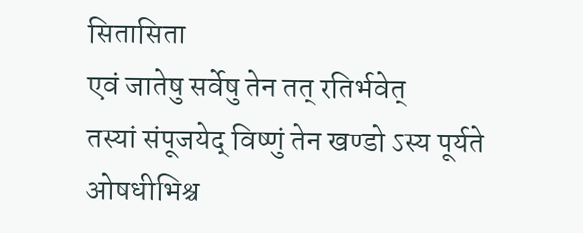सितासिता
एवं जातेषु सर्वेषु तेन तत् रतिर्भवेत्
तस्यां संपूजयेद् विष्णुं तेन खण्डो ऽस्य पूर्यते
ओषधीभिश्च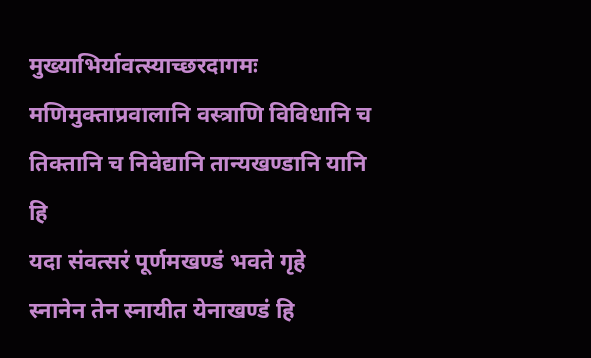मुख्याभिर्यावत्स्याच्छरदागमः
मणिमुक्ताप्रवालानि वस्त्राणि विविधानि च
तिक्तानि च निवेद्यानि तान्यखण्डानि यानि हि
यदा संवत्सरं पूर्णमखण्डं भवते गृहे
स्नानेन तेन स्नायीत येनाखण्डं हि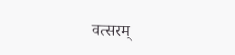वत्सरम्